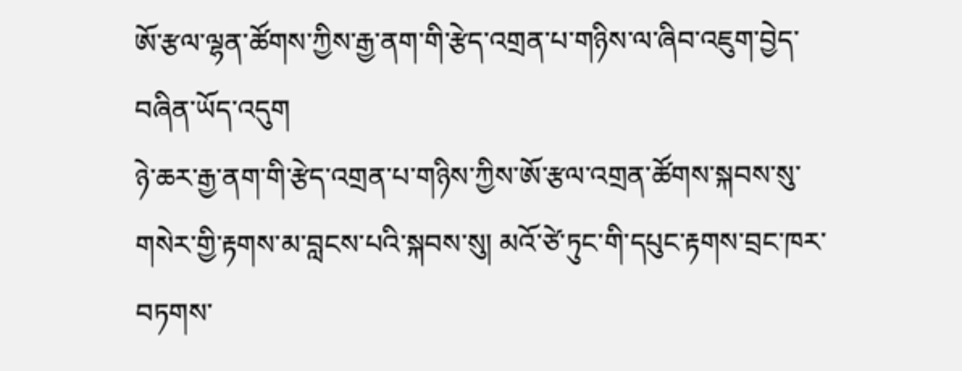ཨོ་རྩལ་ལྷན་ཚོགས་ཀྱིས་རྒྱ་ནག་གི་རྩེད་འགྲན་པ་གཉིས་ལ་ཞིབ་འཇུག་བྱེད་བཞིན་ཡོད་འདུག
ཉེ་ཆར་རྒྱ་ནག་གི་རྩེད་འགྲན་པ་གཉིས་ཀྱིས་ཨོ་རྩལ་འགྲན་ཚོགས་སྐབས་སུ་གསེར་གྱི་རྟགས་མ་བླངས་པའི་སྐབས་སུ། མའོ་ཙེ་ཏུང་གི་དཔུང་རྟགས་བྲང་ཁར་བཏགས་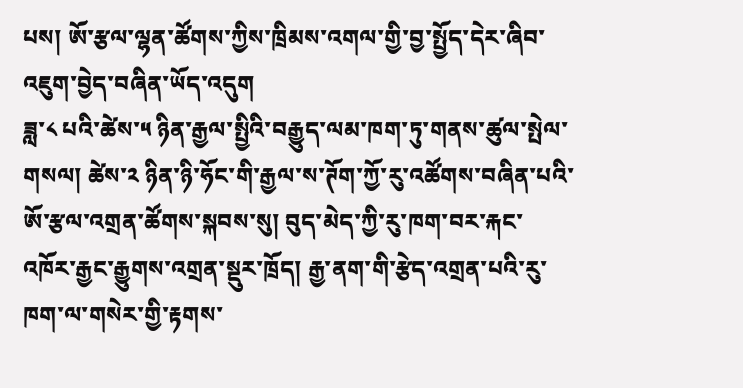པས། ཨོ་རྩལ་ལྷན་ཚོགས་ཀྱིས་ཁྲིམས་འགལ་གྱི་བྱ་སྤྱོད་དེར་ཞིབ་འཇུག་བྱེད་བཞིན་ཡོད་འདུག
ཟླ་༨ པའི་ཚེས་༥ ཉིན་རྒྱལ་སྤྱིའི་བརྒྱུད་ལམ་ཁག་ཏུ་གནས་ཚུལ་སྤེལ་གསལ། ཚེས་༢ ཉིན་ཉི་ཧོང་གི་རྒྱལ་ས་ཊོག་ཀྱོ་རུ་འཚོགས་བཞིན་པའི་ཨོ་རྩལ་འགྲན་ཚོགས་སྐབས་སུ། བུད་མེད་ཀྱི་རུ་ཁག་བར་རྐང་འཁོར་རྒྱང་རྒྱུགས་འགྲན་སྡུར་ཁྲོད། རྒྱ་ནག་གི་རྩེད་འགྲན་པའི་རུ་ཁག་ལ་གསེར་གྱི་རྟགས་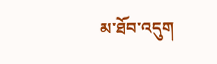མ་ཐོབ་འདུག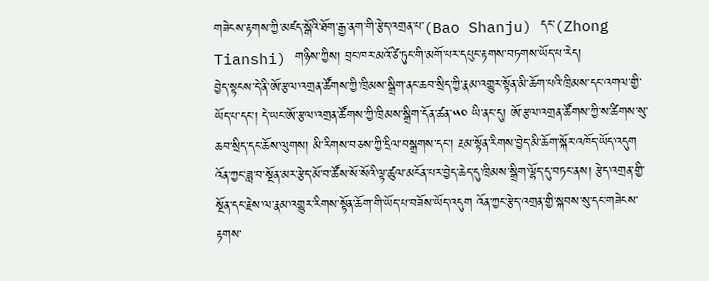གཟེངས་རྟགས་ཀྱི་མཛད་སྒོའི་ཐོག་རྒྱ་ནག་གི་རྩེད་འགྲན་པ་(Bao Shanju) དང་(Zhong Tianshi) གཉིས་ཀྱིས། བྲང་ཁར་མའོ་ཙེ་ཏུང་གི་མགོ་པར་དཔུང་རྟགས་བཏགས་ཡོད་པ་རེད།
བྱེད་སྟངས་དེ་ནི་ཨོ་རྩལ་འགྲན་ཚོགས་ཀྱི་ཁྲིམས་སྒྲིག་ནང་ཆབ་སྲིད་ཀྱི་རྣམ་འགྱུར་སྟོན་མི་ཆོག་པའི་ཁྲིམས་དང་འགལ་གྱི་ཡོད་པ་དང་། དེ་ཡང་ཨོ་རྩལ་འགྲན་ཚོགས་ཀྱི་ཁྲིམས་སྒྲིག་དོན་ཚན་༥༠ ཡི་ནང་དུ། ཨོ་རྩལ་འགྲན་ཚོགས་ཀྱི་ས་ཚིགས་སུ་ཆབ་སྲིད་དང་ཆོས་ལུགས། མི་རིགས་བཅས་ཀྱི་དྲིལ་བསྒྲགས་དང་། རྔམ་སྟོན་རིགས་བྱེད་མི་ཆོག་སྐོར་འཁོད་ཡོད་འདུག འོན་ཀྱང་ཟླ་བ་སྔོན་མར་རྩེད་མོ་བ་ཚོས་སོ་སོའི་ལྟ་ཚུལ་མངོན་པར་བྱེད་ཆེད་དུ་ཁྲིམས་སྒྲིག་ལྷོད་དུ་བཏང་ནས། རྩེད་འགྲན་གྱི་སྔོན་དང་རྗེས་ལ་རྣམ་འགྱུར་རིགས་སྟོན་ཆོག་གི་ཡོད་པ་བཟོས་ཡོད་འདུག འོན་ཀྱང་རྩེད་འགྲན་གྱི་སྐབས་སུ་དང་གཟེངས་རྟགས་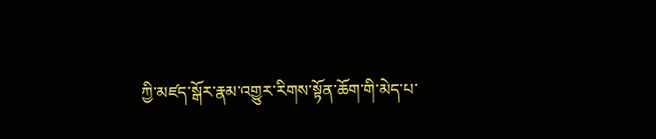ཀྱི་མཛད་སྒོར་རྣམ་འགྱུར་རིགས་སྟོན་ཆོག་གི་མེད་པ་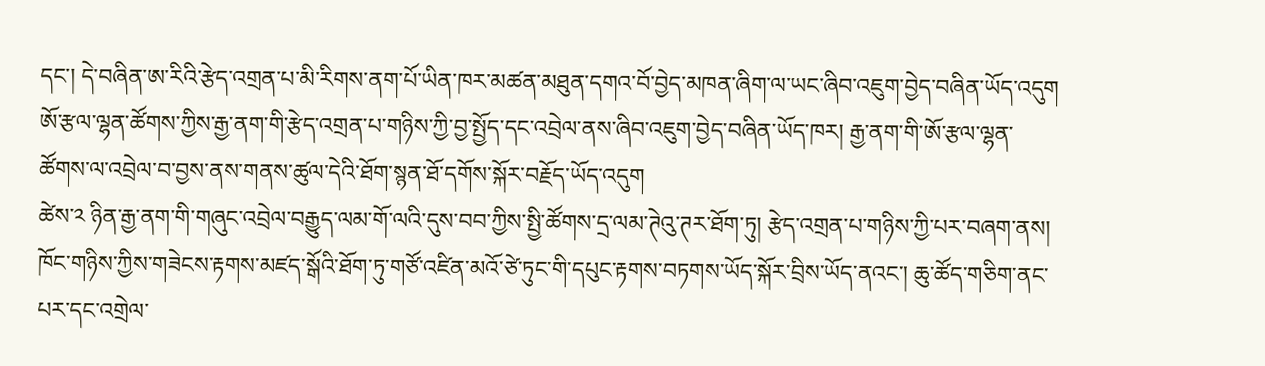དང་། དེ་བཞིན་ཨ་རིའི་རྩེད་འགྲན་པ་མི་རིགས་ནག་པོ་ཡིན་ཁར་མཚན་མཐུན་དགའ་བོ་བྱེད་མཁན་ཞིག་ལ་ཡང་ཞིབ་འཇུག་བྱེད་བཞིན་ཡོད་འདུག
ཨོ་རྩལ་ལྷན་ཚོགས་ཀྱིས་རྒྱ་ནག་གི་རྩེད་འགྲན་པ་གཉིས་ཀྱི་བྱ་སྤྱོད་དང་འབྲེལ་ནས་ཞིབ་འཇུག་བྱེད་བཞིན་ཡོད་ཁར། རྒྱ་ནག་གི་ཨོ་རྩལ་ལྷན་ཚོགས་ལ་འབྲེལ་བ་བྱས་ནས་གནས་ཚུལ་དེའི་ཐོག་སྙན་ཐོ་དགོས་སྐོར་བརྗོད་ཡོད་འདུག
ཚེས་༢ ཉིན་རྒྱ་ནག་གི་གཞུང་འབྲེལ་བརྒྱུད་ལམ་གོ་ལའི་དུས་བབ་ཀྱིས་སྤྱི་ཚོགས་དྲ་ལམ་ཊེའུ་ཊར་ཐོག་ཏུ། རྩེད་འགྲན་པ་གཉིས་ཀྱི་པར་བཞག་ནས། ཁོང་གཉིས་ཀྱིས་གཟེངས་རྟགས་མཛད་སྒོའི་ཐོག་ཏུ་གཙོ་འཛིན་མའོ་ཙེ་ཏུང་གི་དཔུང་རྟགས་བཏགས་ཡོད་སྐོར་བྲིས་ཡོད་ནའང་། ཆུ་ཚོད་གཅིག་ནང་པར་དང་འགྲེལ་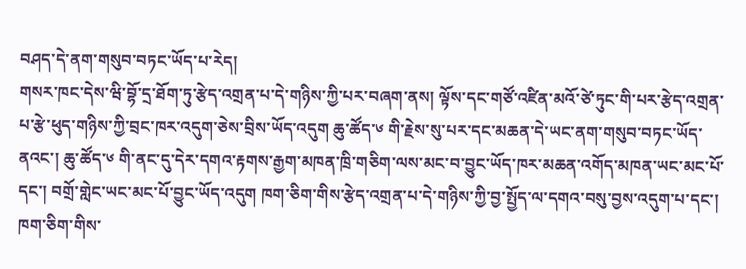བཤད་དེ་ནག་གསུབ་བཏང་ཡོད་པ་རེད།
གསར་ཁང་དེས་ཝི་བྷོ་དྲ་ཐོག་ཏུ་རྩེད་འགྲན་པ་དེ་གཉིས་ཀྱི་པར་བཞག་ནས། ལྟོས་དང་གཙོ་འཛིན་མའོ་ཙེ་ཏུང་གི་པར་རྩེད་འགྲན་པ་རྩེ་ཕུད་གཉིས་ཀྱི་བྲང་ཁར་འདུག་ཅེས་བྲིས་ཡོད་འདུག ཆུ་ཚོད་༦ གི་རྗེས་སུ་པར་དང་མཆན་དེ་ཡང་ནག་གསུབ་བཏང་ཡོད་ནའང་། ཆུ་ཚོད་༦ གི་ནང་དུ་དེར་དགའ་རྟགས་རྒྱག་མཁན་ཁྲི་གཅིག་ལས་མང་བ་བྱུང་ཡོད་ཁར་མཆན་འགོད་མཁན་ཡང་མང་པོ་དང་། བགྲོ་གླེང་ཡང་མང་པོ་བྱུང་ཡོད་འདུག ཁག་ཅིག་གིས་རྩེད་འགྲན་པ་དེ་གཉིས་ཀྱི་བྱ་སྤྱོད་ལ་དགའ་བསུ་བྱས་འདུག་པ་དང་། ཁག་ཅིག་གིས་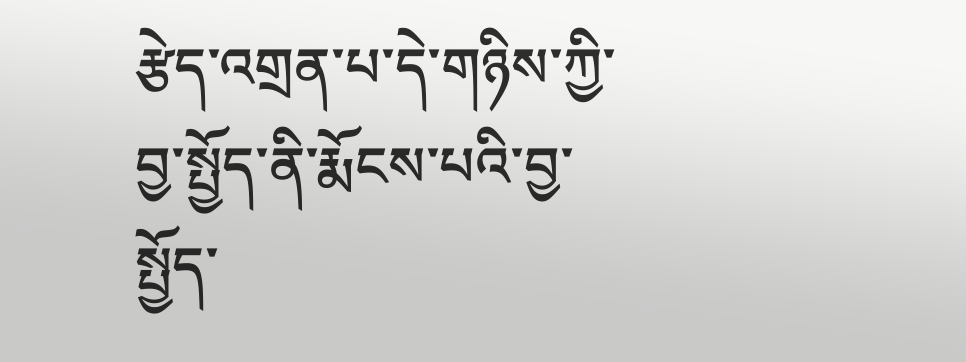རྩེད་འགྲན་པ་དེ་གཉིས་ཀྱི་བྱ་སྤྱོད་ནི་རྨོངས་པའི་བྱ་སྤྱོད་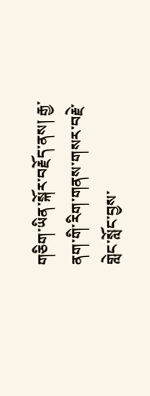གཅིག་ཡིན་སྐོར་བརྗོད་ནས། རྒྱ་ནག་གི་རིག་གནས་གསར་བརྗེ་གླེང་སློང་བྱས་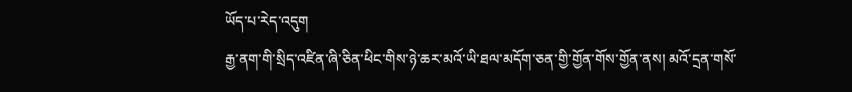ཡོད་པ་རེད་འདུག
རྒྱ་ནག་གི་སྲིད་འཛིན་ཞི་ཅིན་ཕིང་གིས་ཉེ་ཆར་མའོ་ཡི་ཐལ་མདོག་ཅན་གྱི་གྱོན་གོས་གྱོན་ནས། མའོ་དྲན་གསོ་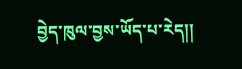བྱེད་ཁུལ་བྱས་ཡོད་པ་རེད།།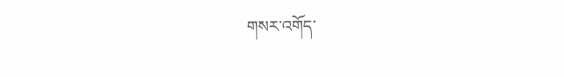གསར་འགོད་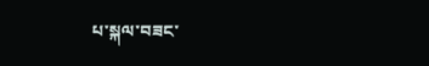པ་སྐལ་བཟང་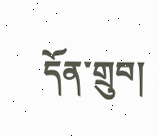དོན་གྲུབ།